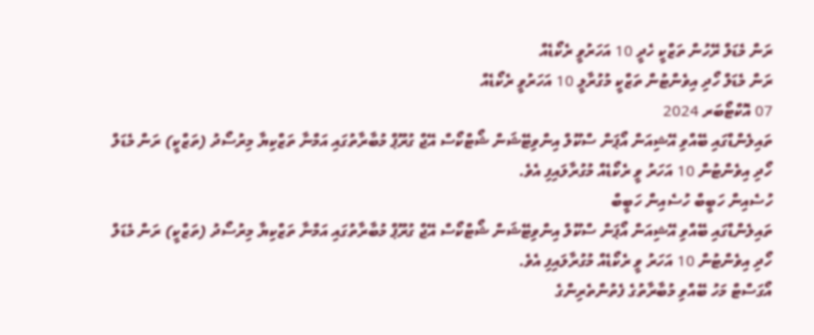ރަން މެޑަލް ރޭހުން ތަޒްކީ ހެދީ 10 އަހަރުވީ ރެކޯޑެއް
ރަން މެޑަލް ހޯދި އިވެންޓުން ތަޒްކީ މުގުރާލީ 10 އަހަރުވީ ރެކޯޑެއް
07 އޮކްޓޯބަރ 2024
ތައިލެންޑްގައި ބޭއްވި އޭޝިއަން އޯޕަން ސްކޫލް އިންވިޓޭޝަން ޝޯޓްކޯސް އޭޖް ގުރޫޕް މުބާރާތުގައި އަމްނާ ތަޒްކިޔާ މިރުސޯދު (ތަޒްކީ) ރަން މެޑަލް ހޯދި އިވެންޓުން 10 އަހަރު ވީ ރެކޯޑެއް މުގުރާލައިފި އެވެ.
ހުސެއިން ހަބީބް ހުސެއިން ހަބީބް
ތައިލެންޑްގައި ބޭއްވި އޭޝިއަން އޯޕަން ސްކޫލް އިންވިޓޭޝަން ޝޯޓްކޯސް އޭޖް ގުރޫޕް މުބާރާތުގައި އަމްނާ ތަޒްކިޔާ މިރުސޯދު (ތަޒްކީ) ރަން މެޑަލް ހޯދި އިވެންޓުން 10 އަހަރު ވީ ރެކޯޑެއް މުގުރާލައިފި އެވެ.
އޯގަސްޓް މަހު ބޭއްވި މުބާރާތުގެ ފެތުންތެރިންގެ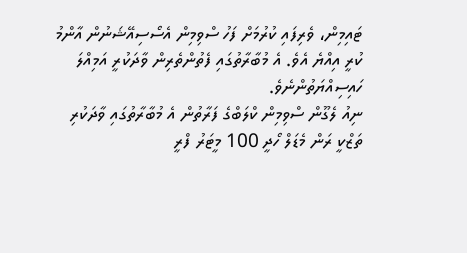ޓައިމިން، ވެރިފައި ކުރުމަށް ފަހު ސްވިމިން އެސޯސިއޭޝަނުން އާންމު ކުރީ އިއްޔެ އެވެ. އެ މުބާރާތުގައި ފެތުންތެރިން ވާދަކުރީ އަމިއްލަ ހައިސިއްޔަތުންނެވެ.
ނިއު ލެގޫން ސްވިމިން ކްލަބްގެ ފަރާތުން އެ މުބާރާތުގައި ވާދަކުރި ތަޒްކީ ރަން މެޑަލް ހޯދީ 100 މީޓަރު ފްރީ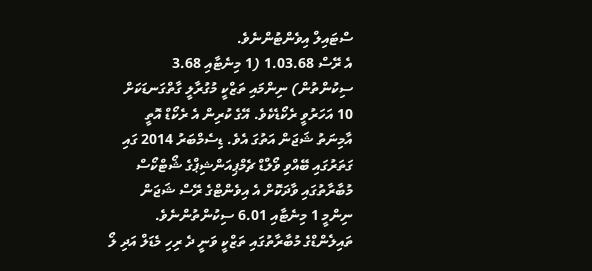ސްޓައިލް އިވެންޓުންނެވެ.
އެ ރޭސް 1.03.68 (1 މިނެޓާއި 3.68 ސިކުންތުން) ނިންމައި ތަޒްކީ މުގުރާލީ ގާތްގަނޑަކަށް 10 އަހަރުވީ ރެކޯޑެކެވެ. އޭގެ ކުރިން އެ ރެކޯޑް އޮތީ އާމިނަތު ޝަޖަން އަތުގަ އެވެ. ޑިސެމްބަރު 2014 ގައި ގަތަރުގައި ބޭއްވި ވޯލްޑް ޗެމްޕިއަންޝިޕްގެ ޝޯޓްކޯސް މުބާރާތުގައި ވާދަކޮށް އެ އިވެންޓްގެ ރޭސް ޝަޖަން ނިންމީ 1 މިނެޓާއި 6.01 ސިކުންތުންނެވެ.
ތައިލެންޑްގެ މުބާރާތުގައި ތަޒްކީ ވަނީ ދެ ރިހި މެޑަލް އަދި ލޯ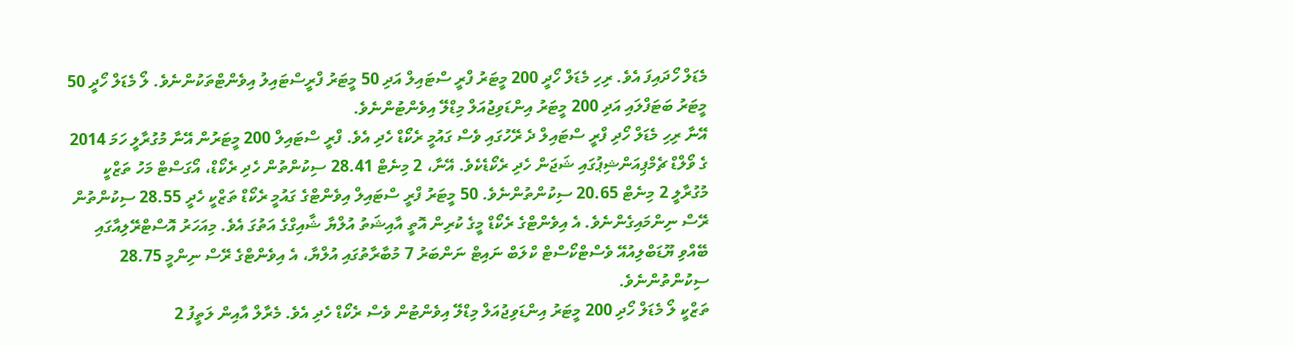މެޑަލް ހޯދައިފަ އެވެ. ރިހި މެޑަލް ހޯދީ 200 މީޓަރު ފްރީ ސްޓައިލް އަދި 50 މީޓަރު ފްރީސްޓައިލު އިވެންޓްތަކުންނެވެ. ލޯ މެޑަލް ހޯދީ 50 މީޓަރު ބަޓަފްލައި އަދި 200 މީޓަރު އިންޑަވިޖުއަލް މިޑްލޭ އިވެންޓުންނެވެ.
އޭނާ ރިހި މެޑަލް ހޯދި ފްރީ ސްޓައިލް ދެ ރޭހުގައި ވެސް ގައުމީ ރެކޯޑް ހެދި އެވެ. ފްރީ ސްޓައިލް 200 މީޓަރުން އޭނާ މުގުރާލީ ހަމަ 2014 ގެ ވޯލްޑް ޗެމްޕިއަންޝިޕުގައި ޝަޖަން ހެދި ރެކޯޑެކެވެ. އޭނާ، 2 މިނެޓް 28.41 ސިކުންތުން ހެދި ރެކޯޑް، އޯގަސްޓް މަހު ތަޒްކީ މުގުރާލީ 2 މިނެޓް 20.65 ސިކުންތުންނެވެ. 50 މީޓަރު ފްރީ ސްޓައިލް އިވެންޓްގެ ގައުމީ ރެކޯޑް ތަޒްކީ ހެދީ 28.55 ސިކުންތުން ރޭސް ނިންމައިގެންނެވެ. އެ އިވެންޓްގެ ރެކޯޑް މީގެ ކުރިން އޮތީ އާއިޝަތު އުލްޔާ ޝާއިގްގެ އަތުގަ އެވެ. މިއަހަރު އޮސްޓްރޭލިއާގައި ބޭއްވި ޔޫޑަބްލިއުއޭ ވެސްޓްކޯސްޓް ކްލަބް ނައިޓް ނަންބަރު 7 މުބާރާތުގައި އުލްޔާ، އެ އިވެންޓްގެ ރޭސް ނިންމީ 28.75 ސިކުންތުންނެވެ.
ތަޒްކީ ލޯ މެޑަލް ހޯދި 200 މީޓަރު އިންޑަވިޖުއަލް މިޑްލޭ އިވެންޓުން ވެސް ރެކޯޑް ހެދި އެވެ. މެރާލް އާއިން ލަތީފު 2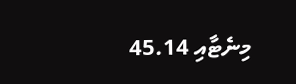މިނެޓާއި 45.14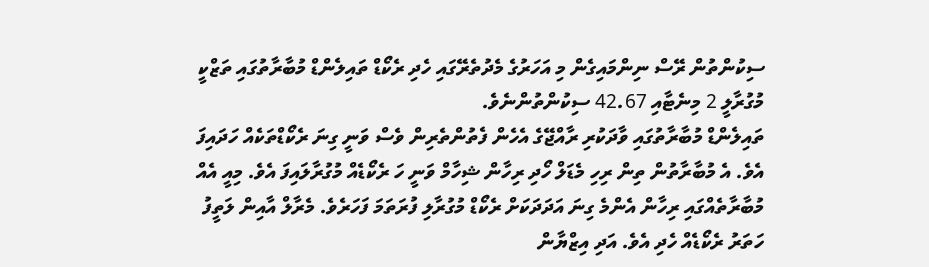ސިކުންތުން ރޭސް ނިންމައިގެން މި އަހަރުގެ މެދުތެރޭގައި ހެދި ރެކޯޑް ތައިލެންޑް މުބާރާތުގައި ތަޒްކީ މުގުރާލީ 2 މިނެޓާއި 42.67 ސިކުންތުންނެވެ.
ތައިލެންޑް މުބާރާތުގައި ވާދަކުރި ރާއްޖޭގެ އެހެން ފެތުންތެރިން ވެސް ވަނީ ގިނަ ރެކޯޑްތަކެއް ހަދައިފަ އެވެ. އެ މުބާރާތުން ތިން ރިހި މެޑަލް ހޯދި ރިހާން ޝިހާމް ވަނީ ހަ ރެކޯޑެއް މުގުރާލައިފަ އެވެ. މިއީ އެއް މުބާރާތެއްގައި ރިހާން އެންމެ ގިނަ އަދަދަކަށް ރެކޯޑް މުގުރާލި ފުރަތަމަ ފަހަރެވެ. މެރާލް އާއިން ލަތީފު ހަތަރު ރެކޯޑެއް ހެދި އެވެ. އަދި އިޒްޔާން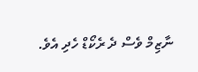ނާޒިމް ވެސް ދެ ރެކޯޑް ހެދި އެވެ.